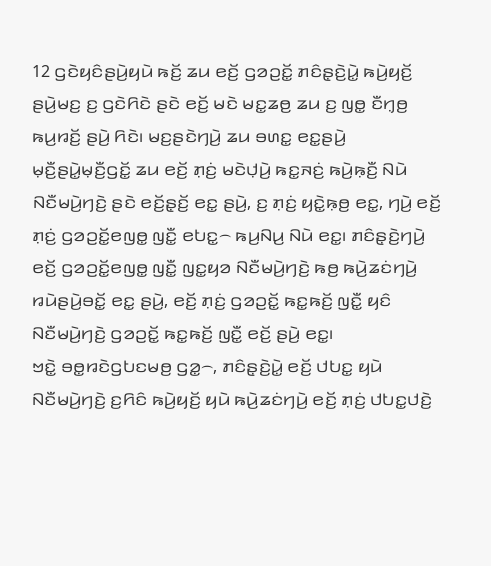12 ꤞꤢꤧꤟꤢꤨꤔꤣꤧ꤬ꤟꤣꤧ ꤒꤢꤩ꤬ ꤘꤣ ꤕꤢꤩ꤬ ꤞꤤꤑꤢꤩ꤭ ꤊꤢꤨꤔ꤫ꤢꤧ꤬ꤣꤧ꤭ ꤒꤣꤧ꤬ꤟꤢꤩ꤬ ꤔꤣꤧ꤬ꤗꤢ꤬ ꤢ꤬ ꤞꤢꤧꤖꤢꤧ ꤔꤢꤧ ꤕꤢꤩ꤬ ꤗꤢꤧ ꤗꤢ꤭ꤘꤥ꤬ ꤘꤣ ꤢ꤬ ꤜꤥ꤭ ꤢꤪꤚ꤫ꤥ꤬ ꤒꤣ꤬ꤙꤢꤩ꤬ ꤔꤣꤧ꤬ ꤖꤢꤧ꤯ ꤗꤢ꤬ꤔꤢꤧꤚꤣꤧ꤬ ꤘꤣ ꤋꤛꤢ꤭ ꤕꤢ꤭ꤔꤣꤧ꤬ ꤗ꤫ꤢꤪ꤬ꤔꤣꤧ꤭ꤗ꤫ꤢꤪ꤬ꤞꤢꤩ꤭ ꤘꤣ ꤕꤢꤩ꤬ ꤊ꤫ꤢꤦ꤬ ꤗꤢꤧꤓ꤫ꤣꤧ꤬ ꤒꤢ꤭ꤏꤢꤦ꤬ ꤒꤣꤧ꤬ꤒ꤫ꤢꤪ꤬ ꤡꤣꤧ ꤡꤢꤪꤗꤣꤧ꤬ꤚꤢꤧ꤬ ꤔꤢꤧ ꤕꤢꤩ꤬ꤔ꤫ꤢꤩ꤬ ꤕꤢ꤭ ꤔꤣꤧ꤬, ꤢ꤬ ꤊ꤫ꤢꤦ꤬ ꤟꤢꤧ꤭ꤒ꤫ꤥ꤬ ꤕꤢ꤭, ꤚꤣꤧ꤬ ꤕꤢꤩ꤬ ꤊ꤫ꤢꤦ꤬ ꤞꤤꤑꤢꤩ꤭ꤕꤜꤥ꤭ ꤜꤢꤪ꤭ ꤕꤝꤢ꤭꤮ ꤒꤣ꤬ꤡꤣ꤬ ꤡꤣꤧ ꤕꤢ꤭꤯ ꤊꤢꤨꤔ꤫ꤢꤧ꤬ꤚꤣꤧ꤬ ꤕꤢꤩ꤬ ꤞꤤꤑꤢꤩ꤭ꤕꤜꤥ꤭ ꤜꤢꤪ꤭ ꤜꤢ꤭ꤟꤤ ꤡꤢꤪꤗꤣꤧ꤬ꤚꤢꤧ꤬ ꤒꤥ꤬ ꤒꤣꤧ꤬ꤘꤢꤦꤚꤣꤧ꤬ ꤙꤣꤧꤔꤣꤧ꤬ꤋꤢꤩ꤭ ꤕꤢ꤭ ꤔꤣꤧ꤬, ꤕꤢꤩ꤬ ꤊ꤫ꤢꤦ꤬ ꤞꤤꤑꤢꤩ꤭ ꤒꤢ꤭ꤒꤢꤩ꤬ ꤜꤢꤪ꤭ ꤟꤢꤨ ꤡꤢꤪꤗꤣꤧ꤬ꤚꤢꤧ꤬ ꤞꤤꤑꤢꤩ꤭ ꤒꤢ꤭ꤒꤢꤩ꤬ ꤜꤢꤪ꤭ ꤕꤢꤩ꤬ ꤔꤣꤧ꤬ ꤕꤢ꤭꤯
ꤠꤢꤧ꤭ ꤋꤥ꤭ꤙꤢꤧꤞꤝꤢꤗꤥ꤬ ꤞꤤ꤭꤮, ꤊꤢꤨꤔ꤫ꤢꤧ꤬ꤣꤧ꤭ ꤕꤢꤩ꤬ ꤓꤝꤢ꤭ ꤟꤣꤧ ꤡꤢꤪꤗꤣꤧ꤬ꤚꤢꤧ꤬ ꤢ꤬ꤖꤢꤨ ꤒꤣꤧ꤬ꤟꤢꤩ꤬ ꤟꤣꤧ ꤒꤣꤧ꤬ꤘꤢꤦꤚꤣꤧ꤬ ꤕꤢꤩ꤬ ꤊ꤫ꤢꤦ꤬ ꤓꤝꤢ꤭ꤓꤢꤧ꤬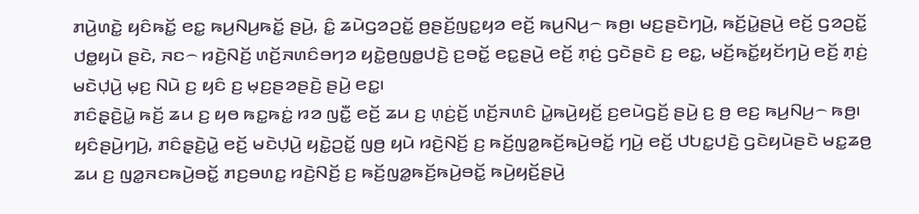ꤊꤣꤧ꤬ꤛꤢꤧ꤭ ꤟꤢꤨꤒꤢꤩ꤭ ꤕꤢ꤭ ꤒꤣ꤬ꤡꤣ꤬ꤒꤢꤩ꤭ ꤔꤣꤧ꤬, ꤢꤨ꤭ ꤘꤣꤧꤞꤤꤑꤢꤩ꤭ ꤥ꤬ꤔꤢꤩ꤬ꤜꤢ꤭ꤟꤤ ꤕꤢꤩ꤬ ꤒꤣ꤬ꤡꤣ꤬꤮ ꤒꤥ꤬꤯ ꤗꤢ꤬ꤔꤢꤧꤚꤣꤧ꤬, ꤒꤢꤩ꤬ꤣꤧ꤭ꤔꤣꤧ꤬ ꤕꤢꤩ꤬ ꤞꤤꤑꤢꤩ꤭ ꤓꤥ꤭ꤟꤣꤧ ꤔꤢꤧ, ꤏꤢ꤮ ꤙꤢꤧ꤬ꤡꤢꤩ꤬ ꤛꤢꤩ꤬ꤏꤛꤢꤨꤋꤚꤤ ꤟꤢꤧ꤭ꤥ꤬ꤜꤥ꤭ꤓꤢꤧ꤬ ꤢ꤬ꤋꤢꤩ꤭ ꤕꤢ꤭ꤔꤣꤧ꤬ ꤕꤢꤩ꤬ ꤊ꤫ꤢꤦ꤬ ꤞꤢꤧꤔꤢꤧ ꤢ꤬ ꤕꤢ꤭, ꤗꤢꤩ꤬ꤒꤢꤩ꤭ꤟꤢꤩꤚꤣꤧ꤬ ꤕꤢꤩ꤬ ꤊ꤫ꤢꤦ꤬ ꤗꤢꤧꤓ꤫ꤣꤧ꤬ ꤗ꤫ꤢ꤬ ꤡꤣꤧ ꤢ꤬ ꤟꤢꤨ ꤢ꤬ ꤗ꤫ꤢ꤬ꤔꤤꤔꤢꤧ꤬ ꤔꤣꤧ꤬ ꤕꤢ꤭꤯
ꤊꤢꤨꤔ꤫ꤢꤧ꤬ꤣꤧ꤭ ꤒꤢꤩ꤬ ꤘꤣ ꤢ꤬ ꤟꤥ ꤒꤢ꤭ꤒꤢꤦ꤭ ꤙꤤ ꤜꤢꤪ꤭ ꤕꤢꤩ꤬ ꤘꤣ ꤢ꤬ ꤛ꤫ꤢꤦ꤬ꤢꤩ꤬ ꤛꤢꤩ꤬ꤏꤛꤢꤨ ꤣꤧ꤭ꤒꤣꤧ꤬ꤟꤢꤩ꤬ ꤢ꤬ꤕꤣꤧꤞꤢꤩ꤬ ꤔꤣꤧ꤬ ꤢ꤬ ꤥ꤬ ꤕꤢ꤬ ꤒꤣ꤬ꤡꤣ꤬꤮ ꤒꤥ꤬꤯ ꤟꤢꤨꤔꤣꤧ꤬ꤚꤣꤧ꤬, ꤊꤢꤨꤔ꤫ꤢꤧ꤬ꤣꤧ꤭ ꤕꤢꤩ꤬ ꤗꤢꤧꤓ꤫ꤣꤧ꤬ ꤟꤢꤧ꤭ꤑꤢꤩ꤭ ꤜꤥ꤬ ꤟꤣꤧ ꤙꤢꤧ꤬ꤡꤢꤩ꤬ ꤢ꤬ ꤒꤢꤩ꤬ꤜꤤ꤭ꤒꤢꤩ꤬ꤒꤣꤧ꤬ꤋꤢꤩ꤭ ꤚꤣꤧ꤬ ꤕꤢꤩ꤬ ꤓꤝꤢ꤭ꤓꤢꤧ꤬ ꤞꤢꤧꤟꤣꤧꤔꤢꤧ ꤗꤢ꤭ꤘꤥ꤬ ꤘꤣ ꤢ꤬ ꤜꤤ꤭ꤏꤢꤒꤣꤧ꤬ꤋꤢꤩ꤭ ꤊꤢ꤬ꤋꤛꤢ꤭ ꤙꤢꤧ꤬ꤡꤢꤩ꤬ ꤢ꤬ ꤒꤢꤩ꤬ꤜꤤ꤭ꤒꤢꤩ꤬ꤒꤣꤧ꤬ꤋꤢꤩ꤭ ꤒꤣꤧ꤬ꤟꤢꤩ꤬ꤔꤣꤧ꤬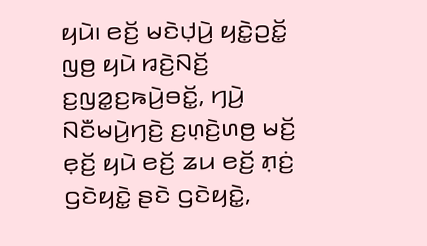ꤟꤣꤧ꤯ ꤕꤢꤩ꤬ ꤗꤢꤧꤓ꤫ꤣꤧ꤬ ꤟꤢꤧ꤭ꤑꤢꤩ꤭ ꤜꤥ꤬ ꤟꤣꤧ ꤙꤢꤧ꤬ꤡꤢꤩ꤬ ꤢ꤬ꤜꤤ꤭ꤢ꤬ꤒꤣꤧ꤬ꤋꤢꤩ꤭, ꤚꤣꤧ꤬ ꤡꤢꤪꤗꤣꤧ꤬ꤚꤢꤧ꤬ ꤢ꤬ꤛ꤫ꤢꤧ꤬ꤛꤥ꤬ ꤗꤢꤩ꤬ ꤕ꤫ꤢꤩ꤬ ꤟꤣꤧ ꤕꤢꤩ꤬ ꤘꤣ ꤕꤢꤩ꤬ ꤊ꤫ꤢꤦ꤬ ꤞꤢꤧꤟꤢꤧ꤭ ꤔꤢꤧ ꤞꤢꤧꤟꤢꤧ꤭,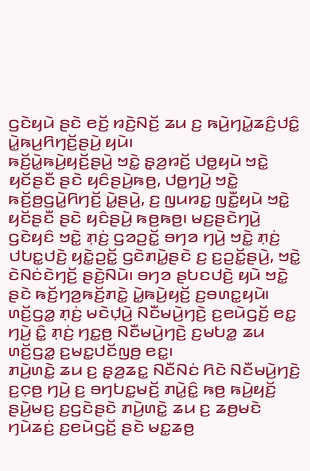ꤞꤢꤧꤟꤣꤧ ꤔꤢꤧ ꤕꤢꤩ꤬ ꤙꤢꤧ꤬ꤡꤢꤩ꤬ ꤘꤣ ꤢ꤬ ꤒꤣꤧ꤬ꤚꤣꤧ꤭ꤘꤢꤨ꤬ꤓꤢꤨ꤭ ꤣꤧ꤭ꤒꤣ꤬ꤖꤚꤢꤩ꤬ꤔꤣꤧ꤬ ꤟꤣꤧ꤯
ꤒꤢꤩ꤬ꤣꤧ꤭ꤒꤣꤧ꤬ꤟꤢꤩ꤬ꤔꤣꤧ꤬ ꤠꤢꤧ꤭ ꤔ꤫ꤤ꤬ꤙꤢꤩ꤬ ꤓꤥ꤭ꤟꤣꤧ ꤠꤢꤧ꤭ ꤟꤢꤩꤔꤢꤪ ꤔꤢꤧ ꤟꤢꤨꤔꤣꤧ꤬ꤒꤥ꤬, ꤓꤥ꤭ꤚꤣꤧ꤬ ꤠꤢꤧ꤭ ꤒꤢꤩ꤬ꤥ꤬ꤞꤣꤧ꤭ꤖꤚꤢꤩ꤬ ꤣꤧ꤭ꤔꤣꤧ꤬, ꤢ꤬ ꤜꤣꤙꤢ꤭ ꤜꤢꤪ꤭ꤟꤣꤧ ꤠꤢꤧ꤭ ꤟꤢꤩꤔꤢꤪ ꤔꤢꤧ ꤟꤢꤨꤔꤣꤧ꤬ ꤒꤥ꤬ꤒꤥ꤬꤯ ꤗꤢ꤬ꤔꤢꤧꤚꤣꤧ꤬ ꤞꤢꤧꤟꤢꤨ ꤠꤢꤧ꤭ ꤊ꤫ꤢꤦ꤬ ꤞꤤꤑꤢꤩ꤭ ꤋꤚꤤ ꤚꤣꤧ꤬ ꤠꤢꤧ꤭ ꤊ꤫ꤢꤦ꤬ ꤓꤝꤢ꤭ꤓꤢꤧ꤬ ꤟꤢꤧ꤭ꤑꤢꤩ꤭ ꤞꤢꤧꤊꤣꤧ꤭ꤔꤢꤧ ꤢ꤬ ꤢ꤬ꤑꤢꤩ꤭ꤔꤣꤧ꤬, ꤠꤢꤧ꤭ ꤢꤧꤡꤢꤦꤢꤧꤚꤢꤩ꤬ ꤔꤢꤧ꤬ꤡꤣꤧ꤯ ꤋꤚꤤ ꤔꤝꤢꤓꤢꤧ꤬ ꤟꤣꤧ ꤠꤢꤧ꤭ ꤔꤢꤧ ꤒꤢꤩ꤬ꤚꤤ꤬ꤒꤢꤩ꤬ꤊꤢꤧ꤭ ꤣꤧ꤭ꤒꤣꤧ꤬ꤟꤢꤩ꤬ ꤢ꤬ꤋꤛꤢ꤭ꤟꤣꤧ꤯
ꤛꤢꤩ꤬ꤞꤤ꤭ ꤊ꤫ꤢꤦ꤬ ꤗꤢꤧꤓ꤫ꤣꤧ꤬ ꤡꤢꤪꤗꤣꤧ꤬ꤚꤢꤧ꤬ ꤢ꤬ꤕꤣꤧꤞꤢꤩ꤬ ꤕꤢ꤭ ꤚꤣꤧ꤬ ꤢꤨ꤭ ꤊ꤫ꤢꤦ꤬ ꤚꤢ꤭ꤥ꤬ ꤡꤢꤪꤗꤣꤧ꤬ꤚꤢꤧ꤬ ꤢ꤬ꤗꤝꤤ꤭ ꤘꤣ ꤛꤢꤩ꤬ꤞꤤ꤭ ꤢ꤬ꤗꤢ꤭ꤓꤢꤩꤜꤥ꤬ ꤕꤢ꤭꤯
ꤊꤣꤧ꤬ꤛꤢꤧ꤭ ꤘꤣ ꤢ꤬ ꤔ꤫ꤤ꤬ꤘꤢ꤭ ꤡꤢꤪꤡꤢꤦ ꤖꤢꤧ ꤡꤢꤪꤗꤣꤧ꤬ꤚꤢꤧ꤬ ꤢ꤬ꤍ꤫ꤥ꤬ ꤚꤣꤧ꤬ ꤢ꤬ ꤋꤚꤝꤢ꤭ꤗꤢꤩ꤬ ꤊꤣꤧ꤭ꤢꤨ꤭ ꤒꤥ꤬ ꤒꤣꤧ꤬ꤟꤢꤩ꤬ ꤔꤣꤧ꤬ꤗꤢ꤬ ꤢ꤬ꤞꤢꤧꤔꤢꤧ ꤊꤣꤧ꤬ꤛꤢꤧ꤭ ꤘꤣ ꤢ꤬ ꤘꤥ꤬ꤗꤢꤧ ꤚꤣꤧꤘꤢꤦ꤬ ꤢ꤬ꤕꤣꤧꤞꤢꤩ꤬ ꤔꤢꤧ ꤗꤢ꤭ꤘꤥ꤬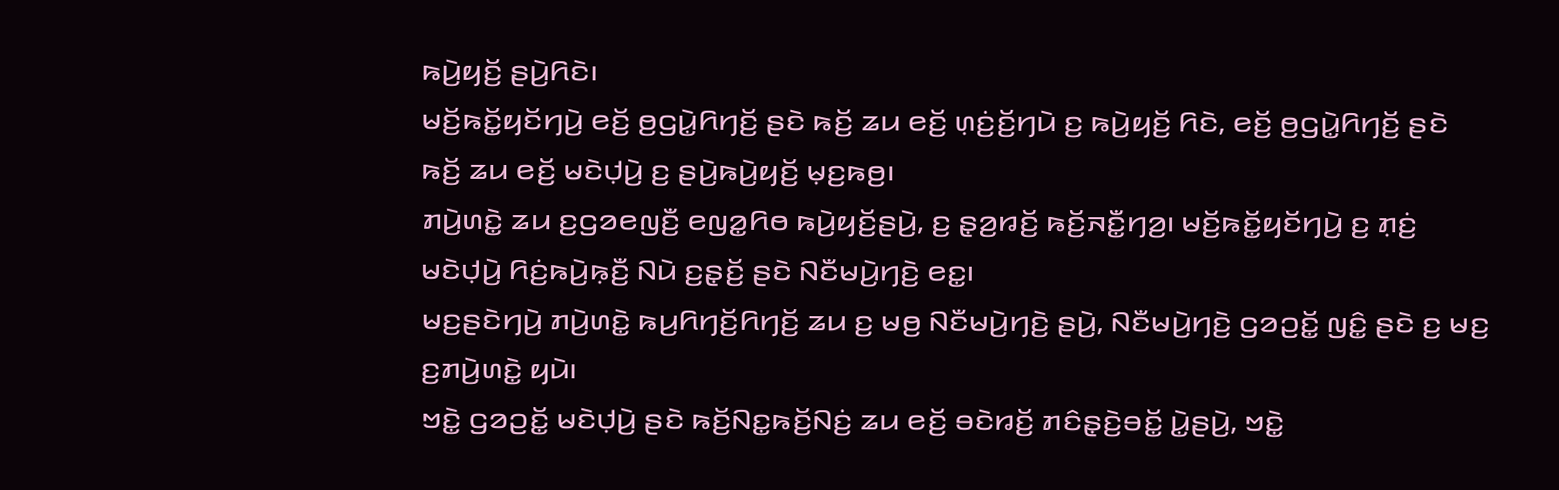ꤒꤣꤧ꤬ꤟꤢꤩ꤬ ꤔꤣꤧ꤬ꤖꤢꤧ꤯
ꤗꤢꤩ꤬ꤒꤢꤩ꤭ꤟꤢꤩꤚꤣꤧ꤬ ꤕꤢꤩ꤬ ꤥ꤬ꤞꤣꤧ꤭ꤖꤚꤢꤩ꤬ ꤔꤢꤧ ꤒꤢꤩ꤬ ꤘꤣ ꤕꤢꤩ꤬ ꤛ꤫ꤢꤦ꤬ꤢꤩ꤬ꤚꤣꤧ ꤢ꤬ ꤒꤣꤧ꤬ꤟꤢꤩ꤬ ꤖꤢꤧ, ꤕꤢꤩ꤬ ꤥ꤬ꤞꤣꤧ꤭ꤖꤚꤢꤩ꤬ ꤔꤢꤧ ꤒꤢꤩ꤬ ꤘꤣ ꤕꤢꤩ꤬ ꤗꤢꤧꤓ꤫ꤣꤧ꤬ ꤢ꤬ ꤔꤣꤧ꤬ꤒꤣꤧ꤬ꤟꤢꤩ꤬ ꤗ꤫ꤢ꤬ꤒꤥ꤬꤯
ꤊꤣꤧ꤬ꤛꤢꤧ꤭ ꤘꤣ ꤢ꤬ꤞꤤꤕꤜꤢꤪ꤬ ꤕꤜꤤ꤭ꤖꤥ ꤒꤣꤧ꤬ꤟꤢꤩ꤬ꤔꤣꤧ꤬, ꤢ꤬ ꤔ꤫ꤤ꤬ꤙꤢꤩ꤬ ꤒꤢꤩ꤬ꤏꤢꤪ꤭ꤚꤤ꤬꤯ ꤗꤢꤩ꤬ꤒꤢꤩ꤭ꤟꤢꤩꤚꤣꤧ꤬ ꤢ꤬ ꤊ꤫ꤢꤦ꤬ ꤗꤢꤧꤓ꤫ꤣꤧ꤬ ꤖꤢꤦ꤬ꤒꤣꤧ꤬ꤒ꤫ꤢꤪ꤬ ꤡꤣꤧ ꤢ꤬ꤔ꤫ꤢꤩ꤬ ꤔꤢꤧ ꤡꤢꤪꤗꤣꤧ꤬ꤚꤢꤧ꤬ ꤕꤢ꤭꤯
ꤗꤢ꤬ꤔꤢꤧꤚꤣꤧ꤬ ꤊꤣꤧ꤬ꤛꤢꤧ꤭ ꤒꤣ꤬ꤖꤚꤢꤩ꤬ꤖꤚꤢꤩ꤬ ꤘꤣ ꤢ꤬ ꤗꤥ꤬ ꤡꤢꤪꤗꤣꤧ꤬ꤚꤢꤧ꤬ ꤔꤣꤧ꤬, ꤡꤢꤪꤗꤣꤧ꤬ꤚꤢꤧ꤬ ꤞꤤꤑꤢꤩ꤭ ꤜꤢꤨ꤭ ꤔꤢꤧ ꤢ꤬ ꤗꤢ꤬ ꤢ꤬ꤊꤣꤧ꤬ꤛꤢꤧ꤭ ꤟꤣꤧ꤯
ꤠꤢꤧ꤭ ꤞꤤꤑꤢꤩ꤭ ꤗꤢꤧꤓ꤫ꤣꤧ꤬ ꤔꤢꤧ ꤒꤢꤩ꤬ꤡꤢ꤭ꤒꤢꤩ꤬ꤡꤢꤦ꤬ ꤘꤣ ꤕꤢꤩ꤬ ꤋꤢꤧꤙꤢꤩ꤬ ꤊꤢꤨꤔ꤫ꤢꤧ꤬ꤋꤢꤩ꤭ ꤣꤧ꤭ꤔꤣꤧ꤬, ꤠꤢꤧ꤭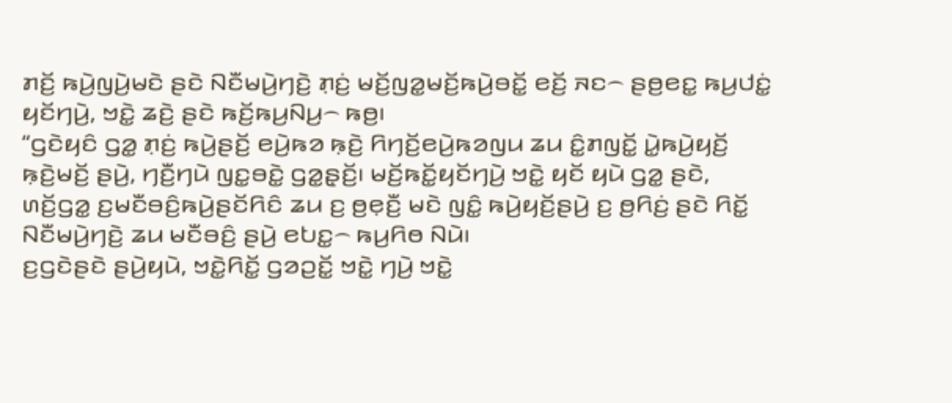ꤊꤢꤩ꤬ ꤒꤣꤧ꤬ꤜꤣꤧ꤬ꤗꤢꤧ ꤔꤢꤧ ꤡꤢꤪꤗꤣꤧ꤬ꤚꤢꤧ꤬ ꤊ꤫ꤢꤦ꤬ ꤗꤢꤩ꤬ꤜꤤ꤭ꤗꤢꤩ꤬ꤒꤣꤧ꤬ꤋꤢꤩ꤭ ꤕꤢꤩ꤬ ꤏꤢ꤮ ꤔꤥ꤬ꤕꤢ꤭ ꤒꤣ꤬ꤓꤢꤦ꤭ ꤟꤢꤩꤚꤣꤧ꤬, ꤠꤢꤧ꤭ ꤘꤢꤧ꤬ ꤔꤢꤧ ꤒꤢꤩ꤬ꤒꤣ꤬ꤡꤣ꤬꤮ ꤒꤥ꤬꤯
“ꤞꤢꤧꤟꤢꤨ ꤞꤤ꤭ ꤊ꤫ꤢꤦ꤬ ꤒꤣꤧ꤬ꤔꤢꤩ꤬ ꤕꤣꤧ꤬ꤒꤤ ꤒ꤫ꤢꤧ꤬ ꤖꤚꤢꤩ꤬ꤕꤣꤧ꤬ꤒꤤꤜꤣ ꤘꤣ ꤢꤨ꤭ꤊꤜꤢꤩ꤭ ꤣꤧ꤭ꤒꤣꤧ꤬ꤟꤢꤩ꤬ ꤒ꤫ꤢꤧ꤬ꤗꤢꤩ꤬ ꤔꤣꤧ꤬, ꤚꤢꤪ꤬ꤚꤣꤧ ꤜꤢ꤭ꤋꤢꤧ꤭ ꤞꤤ꤭ꤔ꤫ꤢꤩ꤬꤯ ꤗꤢꤩ꤬ꤒꤢꤩ꤭ꤟꤢꤩꤚꤣꤧ꤬ ꤠꤢꤧ꤭ ꤟꤢꤩ ꤟꤣꤧ ꤞꤤ꤭ ꤔꤢꤧ, ꤛꤢꤩ꤬ꤞꤤ꤭ ꤢ꤬ꤗꤢꤪꤋꤢꤨ꤬ꤒꤣꤧ꤬ꤔꤢꤩꤖꤢꤨ ꤘꤣ ꤢ꤬ ꤥ꤬ꤕ꤫ꤢꤪ꤬ ꤗꤢꤧ ꤜꤢꤨ꤭ ꤒꤣꤧ꤬ꤟꤢꤩ꤬ꤔꤣꤧ꤬ ꤢ꤬ ꤥ꤬ꤖꤢꤦ꤬ ꤔꤢꤧ ꤖꤢꤩ꤭ ꤡꤢꤪꤗꤣꤧ꤬ꤚꤢꤧ꤬ ꤘꤣ ꤗꤢꤪꤋꤢꤨ꤬ ꤔꤣꤧ꤬ ꤕꤝꤢ꤭꤮ ꤒꤣ꤬ꤖꤥ ꤡꤣꤧ꤯
ꤢ꤬ꤞꤢꤧꤔꤢꤧ ꤔꤣꤧ꤬ꤟꤣꤧ, ꤠꤢꤧ꤭ꤖꤢꤩ꤭ ꤞꤤꤑꤢꤩ꤭ ꤠꤢꤧ꤭ ꤚꤣꤧ꤬ ꤠꤢꤧ꤭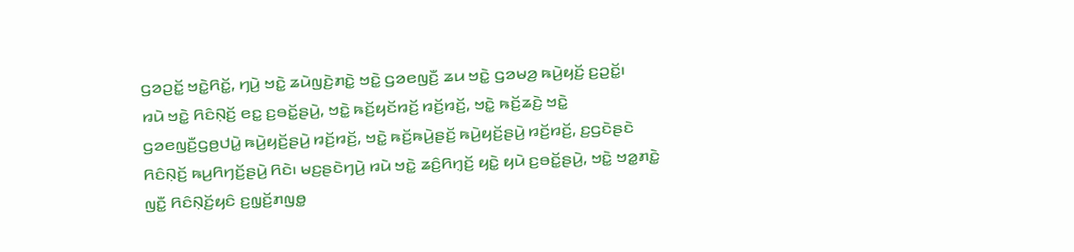ꤞꤤꤑꤢꤩ꤭ ꤠꤢꤧ꤭ꤖꤢꤩ꤭, ꤚꤣꤧ꤬ ꤠꤢꤧ꤭ ꤘꤣꤧꤜꤢꤧ꤬ꤊꤢꤧ꤭ ꤠꤢꤧ꤭ ꤞꤤꤕꤜꤢꤪ꤬ ꤘꤣ ꤠꤢꤧ꤭ ꤞꤤꤗꤤ꤬ ꤒꤣꤧ꤬ꤟꤢꤩ꤬ ꤢ꤬ꤑꤢꤩ꤭꤯
ꤙꤣꤧ ꤠꤢꤧ꤭ ꤖꤢꤨꤡ꤫ꤢꤩ꤬ ꤕꤢ꤭ ꤢ꤬ꤋꤢꤩ꤭ꤔꤣꤧ꤬, ꤠꤢꤧ꤭ ꤒꤢꤩ꤬ꤟꤢꤩꤙꤢꤩ꤬ ꤙꤢꤩ꤬ꤙꤢꤩ꤬, ꤠꤢꤧ꤭ ꤒꤢꤩ꤬ꤘꤢꤧ꤬ ꤠꤢꤧ꤭ ꤞꤤꤕꤜꤢꤪ꤬ꤞꤥ꤬ꤓꤣꤧ꤭ ꤒꤣꤧ꤬ꤟꤢꤩ꤬ꤔꤣꤧ꤬ ꤙꤢꤩ꤬ꤙꤢꤩ꤬, ꤠꤢꤧ꤭ ꤒꤢꤩ꤬ꤒꤣꤧ꤬ꤔꤢꤩ꤬ ꤒꤣꤧ꤬ꤟꤢꤩ꤬ꤔꤣꤧ꤬ ꤙꤢꤩ꤬ꤙꤢꤩ꤬, ꤢ꤬ꤞꤢꤧꤔꤢꤧ ꤖꤢꤨꤡ꤫ꤢꤩ꤬ ꤒꤣ꤬ꤖꤚꤢꤩ꤬ꤔꤣꤧ꤬ ꤖꤢꤧ꤯ ꤗꤢ꤬ꤔꤢꤧꤚꤣꤧ꤬ ꤙꤣꤧ ꤠꤢꤧ꤭ ꤘꤢꤨ꤬ꤖꤚ꤫ꤢꤩ꤬ ꤟꤢꤧ꤭ ꤟꤣꤧ ꤢ꤬ꤋꤢꤩ꤭ꤔꤣꤧ꤬, ꤠꤢꤧ꤭ ꤠꤤ꤭ꤊꤢꤧ꤭ ꤜꤢꤪ꤭ ꤖꤢꤨꤡ꤫ꤢꤩ꤬ꤟꤢꤨ ꤢ꤬ꤜ꤫ꤢꤩ꤬ꤊꤜꤥ꤭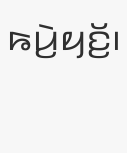ꤒꤣꤧ꤬ꤟꤢꤩ꤬꤯